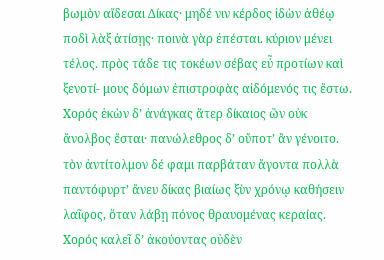βωμὸν αἴδεσαι Δίκας· μηδέ νιν κέρδος ἰδὼν ἀθέῳ ποδὶ λὰξ ἀτίσῃς· ποινὰ γὰρ ἐπέσται. κύριον μένει τέλος. πρὸς τάδε τις τοκέων σέβας εὖ προτίων καὶ ξενοτί- μους δόμων ἐπιστροφὰς αἰδόμενός τις ἔστω. Χορός ἑκὼν δʼ ἀνάγκας ἄτερ δίκαιος ὢν οὐκ ἄνολβος ἔσται· πανώλεθρος δʼ οὔποτʼ ἂν γένοιτο. τὸν ἀντίτολμον δέ φαμι παρβάταν ἄγοντα πολλὰ παντόφυρτʼ ἄνευ δίκας βιαίως ξὺν χρόνῳ καθήσειν λαῖφος, ὅταν λάβῃ πόνος θραυομένας κεραίας. Χορός καλεῖ δʼ ἀκούοντας οὐδὲν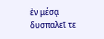ἐν μέσᾳ δυσπαλεῖ τε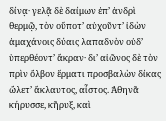δίνᾳ· γελᾷ δὲ δαίμων ἐπʼ ἀνδρὶ θερμῷ, τὸν οὔποτʼ αὐχοῦντʼ ἰδὼν ἀμαχάνοις δύαις λαπαδνὸν οὐδʼ ὑπερθέοντʼ ἄκραν· διʼ αἰῶνος δὲ τὸν πρὶν ὄλβον ἕρματι προσβαλὼν δίκας ὤλετʼ ἄκλαυτος, αἶστος. Ἀθηνᾶ κήρυσσε, κῆρυξ, καὶ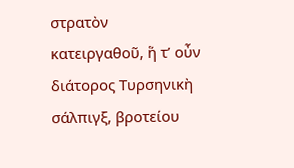στρατὸν κατειργαθοῦ, ἥ τʼ οὖν διάτορος Τυρσηνικὴ σάλπιγξ, βροτείου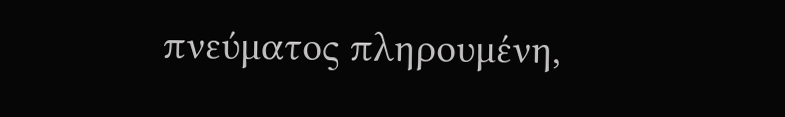πνεύματος πληρουμένη,